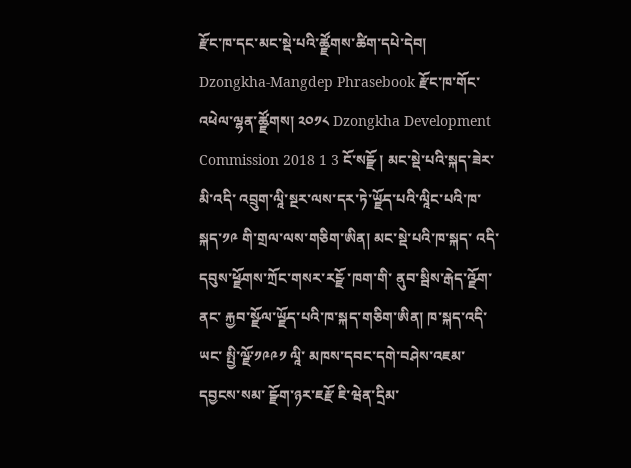རྫོང་ཁ་དང་མང་སྡེ་པའི་ཚྫོགས་ཚིག་དཔེ་དེབ། Dzongkha-Mangdep Phrasebook རྫོང་ཁ་གོང་འཕེལ་ལྷན་ཚྫོགས། ༢༠༡༨ Dzongkha Development Commission 2018 1 3 ངོ་སདྫོ ། མང་སྡེ་པའི་སྐད་ཟེར་མི་འདི་ འབྲུག་ལཱི་སྔར་ལས་དར་ཏེ་ཡྫོད་པའི་ལཱིང་པའི་ཁ་སྐད་༡༩ གི་གྲལ་ལས་གཅིག་ཨིན། མང་སྡེ་པའི་ཁ་སྐད་ འདི་ དབུས་ཕྫོགས་ཀྲོང་གསར་རངྫོ ་ཁག་གི་ ནུབ་སྦིས་རྒེད་འྫོག་ནང་ རྐྱབ་སྫོལ་ཡྫོད་པའི་ཁ་སྐད་གཅིག་ཨིན། ཁ་སྐད་འདི་ཡང་ སྤྱི་ལྫོ་༡༩༩༡ ལཱི་ མཁས་དབང་དགེ་བཤེས་འཇམ་དབྱངས་སམ་ དྫོག་ཉར་ཇརྫོ ཇི་ཝེན་དྲིམ་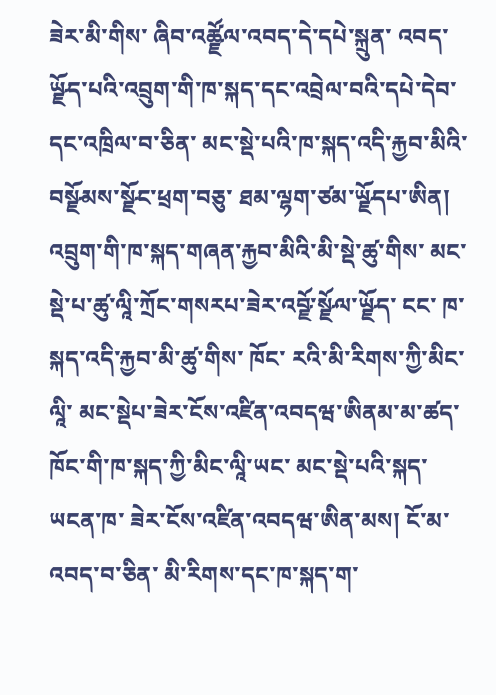ཟེར་མི་གིས་ ཞིབ་འཚྫོལ་འབད་དེ་དཔེ་སྐྲུན་ འབད་ཡྫོད་པའི་འབྲུག་གི་ཁ་སྐད་དང་འབྲེལ་བའི་དཔེ་དེབ་དང་འཁྲིལ་བ་ཅིན་ མང་སྡེ་པའི་ཁ་སྐད་འདི་རྐྱབ་མིའི་བསྫོམས་སྫོང་ཕྲག་བཅུ་ ཐམ་ལྷག་ཙམ་ཡྫོདཔ་ཨིན། འབྲུག་གི་ཁ་སྐད་གཞན་རྐྱབ་མིའི་མི་སྡེ་ཚུ་གིས་ མང་སྡེ་པ་ཚུ་ལཱི་ཀྲོང་གསརཔ་ཟེར་འབྫོ་སྫོལ་ཡྫོད་ ངང་ ཁ་སྐད་འདི་རྐྱབ་མི་ཚུ་གིས་ ཁོང་ རའི་མི་རིགས་ཀྱི་མིང་ལཱི་ མང་སྡེཔ་ཟེར་ངོས་འཛིན་འབདཝ་ཨིནམ་མ་ཚད་ ཁོང་གི་ཁ་སྐད་ཀྱི་མིང་ལཱི་ཡང་ མང་སྡེ་པའི་སྐད་ཡངན་ཁ་ ཟེར་ངོས་འཛིན་འབདཝ་ཨིན་མས། ངོ་མ་འབད་བ་ཅིན་ མི་རིགས་དང་ཁ་སྐད་ག་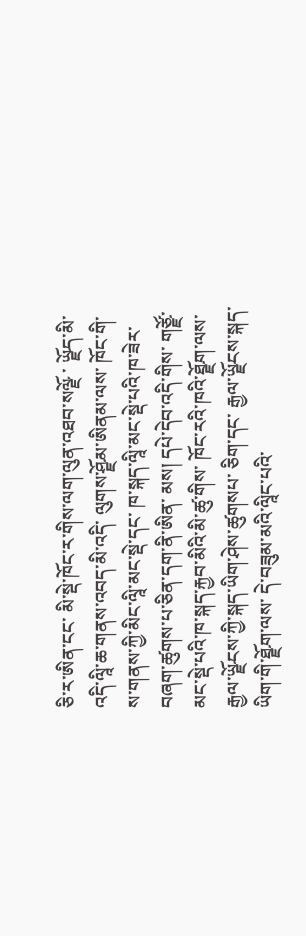ཅི་ར་ཨིན་ངང་ མི་སྡེ་ཁོང་ར་གིས་ལག་ལུན་འཐབ་སལྫོ ་ ཡྫོད་མི་འདི་ལཱི་ཆ་གནས་འབད་མི་འདི་ ལུགས་ཤྫོམ་ཨིནམ་ལས་ ཁོང་གི་ས་གནས་ཀྱི་མིང་ལཱི་མང་སྡེ་དང་ ཁ་སྐད་ལཱི་མང་སྡེ་པའི་ཁ་ཟེར་ བཞག་ཚུགས་པ་ཅིན་དག་ནི་ཨིན་ མས། དཔེ་དེབ་འདི་གིས་ གཙྫོ་ མང་སྡེ་པའི་ཁ་སྐད་རྐྱབ་མིའི་མི་ཚུ་གིས་ ཁོང་རའི་ཁའི་ཐྫོག་ལས་རྒྱལ་ཡྫོངས་ཀྱི་སྐད་ཡིག་ཤེས་ཚུགསཔ་ ཅིག་དང་ རྒྱལ་ཡྫོངས་སྐད་ཡིག་གི་ཐྫོག་ལས་ དེ་བཟུམ་མའི་ལཱིང་པའི་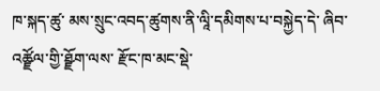ཁ་སྐད་ཚུ་ མས་སྲུང་འབད་ཚུགས་ནི་ལཱི་དམིགས་པ་བསྐྱེད་དེ་ ཞིབ་འཚྫོལ་གྱི་ཐྫོག་ལས་ རྫོང་ཁ་མང་སྡེ་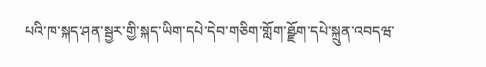པའི་ཁ་སྐད་ཤན་སྦྱར་གྱི་སྐད་ཡིག་དཔེ་དེབ་གཅིག་གློག་ཐྫོག་དཔེ་སྐྲུན་འབདཝ་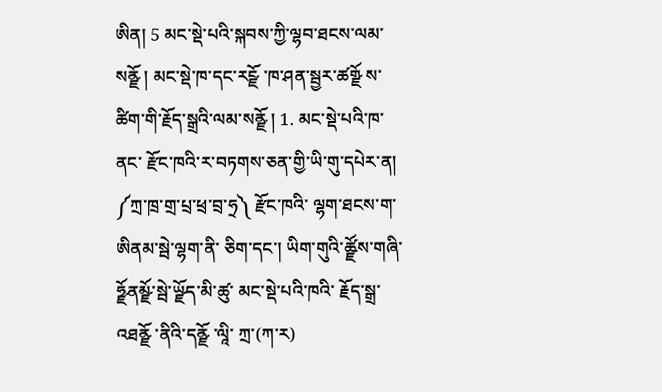ཨིན། 5 མང་སྡེ་པའི་སྐབས་ཀྱི་ལྷབ་ཐངས་ལམ་སནྫོ ། མང་སྡེ་ཁ་དང་རངྫོ ་ཁ་ཤན་སྦྱར་ཚགྫོ ས་ཚིག་གི་རྗོད་སྒྲའི་ལམ་སནྫོ ། 1. མང་སྡེ་པའི་ཁ་ནང་ རྫོང་ཁའི་ར་བཏགས་ཅན་གྱི་ཡི་གུ་དཔེར་ན། ༼ཀྲ་ཁྲ་གྲ་པྲ་ཕྲ་བྲ་ཧྲ༽ རྫོང་ཁའི་ ལྷག་ཐངས་ག་ ཨིནམ་སྦེ་ལྷག་ནི་ ཅིག་དང་། ཡིག་གུའི་ཚྫོས་གཞི་ཧྫོནམྫོ་སྦེ་ཡྫོད་མི་ཚུ་ མང་སྡེ་པའི་ཁའི་ རྗོད་སྒྲ་འཐནྫོ ་ནིའི་དནྫོ ་ལཱི་ ཀྲ་(ཀ་ར)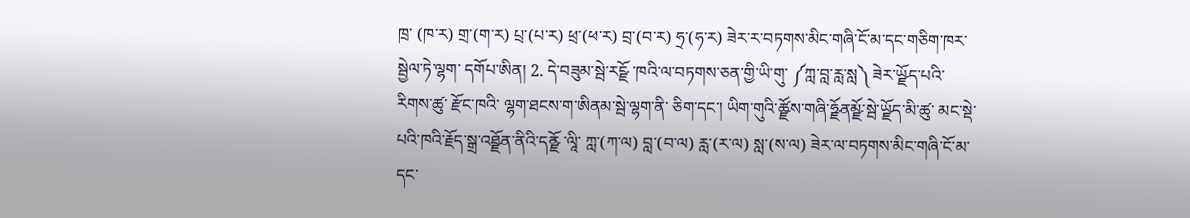ཁྲ་ (ཁ་ར) གྲ་(ག་ར) པྲ་(པ་ར) ཕྲ་(ཕ་ར) བྲ་(བ་ར) ཧྲ་(ཧ་ར) ཟེར་ར་བཏགས་མིང་གཞི་ངོ་མ་དང་གཅིག་ཁར་སྦྱེལ་ཏེ་ལྷག་ དགོཔ་ཨིན། 2. དེ་བཟུམ་སྦེ་རངྫོ ་ཁའི་ལ་བཏགས་ཅན་གྱི་ཡི་གུ་ ༼ཀླ་བླ་རླ་སླ༽ ཟེར་ཡྫོད་པའི་རིགས་ཚུ་ རྫོང་ཁའི་ ལྷག་ཐངས་ག་ཨིནམ་སྦེ་ལྷག་ནི་ ཅིག་དང་། ཡིག་གུའི་ཚྫོས་གཞི་ཧྫོནམྫོ་སྦེ་ཡྫོད་མི་ཚུ་ མང་སྡེ་པའི་ཁའི་རྗོད་སྒྲ་འཐྫོན་ནིའི་དནྫོ ་ལཱི་ ཀླ་(ཀ་ལ) བླ་(བ་ལ) རླ་(ར་ལ) སླ་(ས་ལ) ཟེར་ལ་བཏགས་མིང་གཞི་ངོ་མ་དང་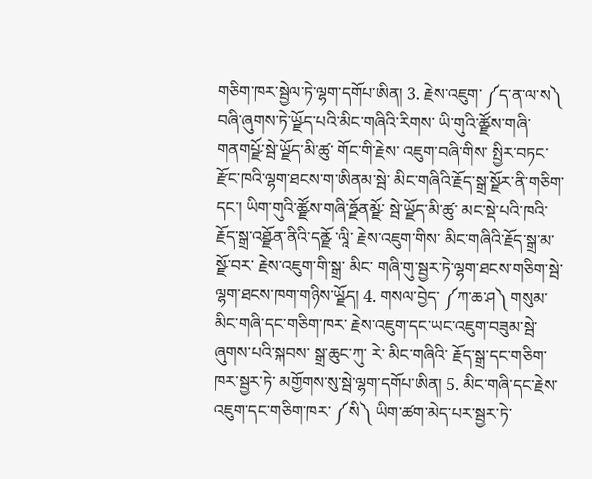གཅིག་ཁར་སྦྱེལ་ཏེ་ལྷག་དགོཔ་ཨིན། 3. རྗེས་འཇུག་ ༼ད་ན་ལ་ས༽ བཞི་ཞུགས་ཏེ་ཡྫོད་པའི་མིང་གཞིའི་རིགས་ ཡི་གུའི་ཚྫོས་གཞི་གནགཔྫོ་སྦེ་ཡྫོད་མི་ཚུ་ གོང་གི་རྗེས་ འཇུག་བཞི་གིས་ སྤྱིར་བཏང་རྫོང་ཁའི་ལྷག་ཐངས་ག་ཨིནམ་སྦེ་ མིང་གཞིའི་རྗོད་སྒྲ་སྫོར་ནི་གཅིག་དང་། ཡིག་གུའི་ཚྫོས་གཞི་ཧྫོནམྫོ་ སྦེ་ཡྫོད་མི་ཚུ་ མང་སྡེ་པའི་ཁའི་རྗོད་སྒྲ་འཐྫོན་ནིའི་དནྫོ ་ལཱི་ རྗེས་འཇུག་གིས་ མིང་གཞིའི་རྗོད་སྒྲ་མ་སྫོ་བར་ རྗེས་འཇུག་གི་སྒྲ་ མིང་ གཞི་གུ་སྦྱར་ཏེ་ལྷག་ཐངས་གཅིག་སྦེ་ ལྷག་ཐངས་ཁག་གཉིས་ཡྫོད། 4. གསལ་བྱེད་ ༼ཀ་ཆ་ཤ༽ གསུམ་མིང་གཞི་དང་གཅིག་ཁར་ རྗེས་འཇུག་དང་ཡང་འཇུག་བཟུམ་སྦེ་ཞུགས་པའི་སྐབས་ སྒྲ་ཆུང་ཀུ་ རེ་ མིང་གཞིའི་ རྗོད་སྒྲ་དང་གཅིག་ཁར་སྦྱར་ཏེ་ མགྱོགས་སུ་སྦེ་ལྷག་དགོཔ་ཨིན། 5. མིང་གཞི་དང་རྗེས་འཇུག་དང་གཅིག་ཁར་ ༼སི༽ ཡིག་ཚག་མེད་པར་སྦྱར་ཏེ་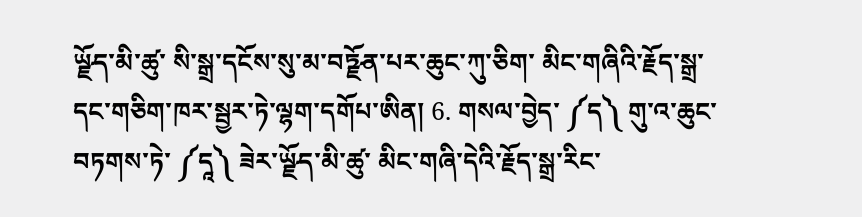ཡྫོད་མི་ཚུ་ སི་སྒྲ་དངོས་སུ་མ་བཏྫོན་པར་ཆུང་ཀུ་ཅིག་ མིང་གཞིའི་རྗོད་སྒྲ་དང་གཅིག་ཁར་སྦྱར་ཏེ་ལྷག་དགོཔ་ཨིན། 6. གསལ་བྱེད་ ༼ད༽ གུ་འ་ཆུང་བཏགས་ཏེ་ ༼དཱ༽ ཟེར་ཡྫོད་མི་ཚུ་ མིང་གཞི་དེའི་རྗོད་སྒྲ་རིང་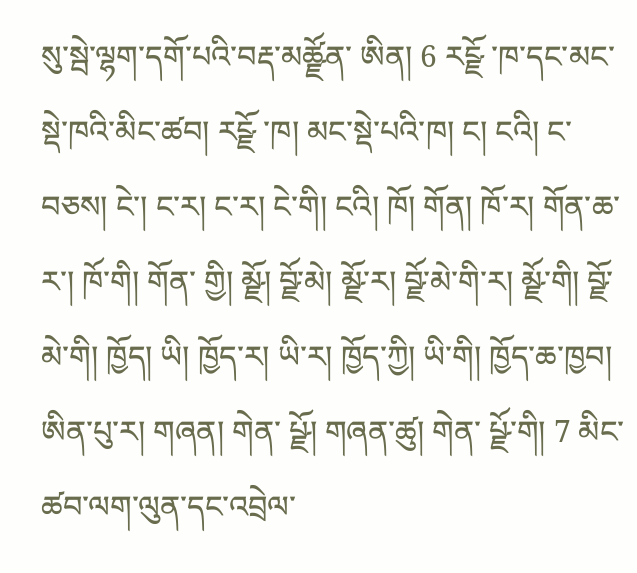སུ་སྦེ་ལྷག་དགོ་པའི་བརྡ་མཚྫོན་ ཨིན། 6 རངྫོ ་ཁ་དང་མང་སྡེ་ཁའི་མིང་ཚབ། རངྫོ ་ཁ། མང་སྡེ་པའི་ཁ། ང། ངའི། ང་བཅས། ངེ་། ང་ར། ང་ར། ངེ་གི། ངའི། ཁོ། གོན། ཁོ་ར། གོན་ཆ་ར་། ཁོ་གི། གོན་ གྱི། མྫོ། བྫོ་མེ། མྫོ་ར། བྫོ་མེ་གི་ར། མྫོ་གི། བྫོ་མེ་གི། ཁྱོད། ཡི། ཁྱོད་ར། ཡི་ར། ཁྱོད་ཀྱི། ཡི་གི། ཁྱོད་ཆ་ཁྱབ། ཨིན་པུ་ར། གཞན། གེན་ པྫོ། གཞན་ཚུ། གེན་ པྫོ་གི། 7 མིང་ཚབ་ལག་ལུན་དང་འབྲེལ་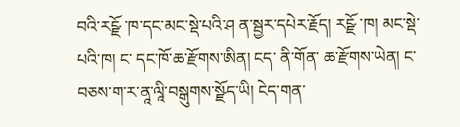བའི་རངྫོ ་ཁ་དང་མང་སྡེ་པའི་ཤ ན་སྦྱར་དཔེར་རྗོད། རངྫོ ་ཁ། མང་སྡེ་པའི་ཁ། ང་ དང་ཁོ་ཆ་རྫོགས་ཨིན། ངད་ ནི་གོན་ ཆ་རྫོགས་ཡེན། ང་བཅས་ག་ར་ནཱ་ལཱི་བསྒུགས་སྫོད་ཡི། ངེད་གན་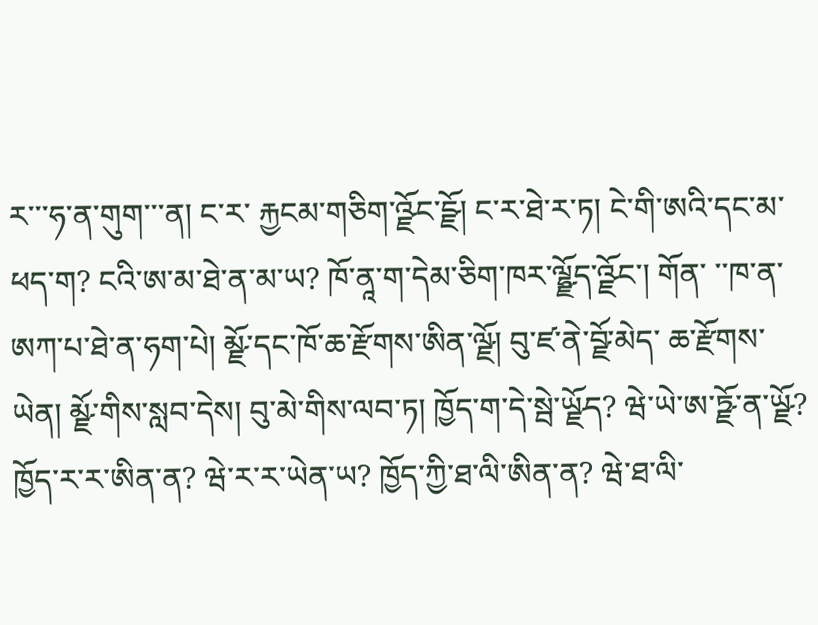ར་་་ཧ་ན་གུག་་་ན། ང་ར་ རྐྱངམ་གཅིག་འྫོང་དྫོ། ང་ར་ཐེ་ར་ཏ། ངེ་གི་ཨའི་དང་མ་ཕད་ག? ངའི་ཨ་མ་ཐེ་ན་མ་ཡ? ཁོ་ནཱ་ག་དེམ་ཅིག་ཁར་ལྷྫོད་འྫོང་། གོན་ ་་ཁ་ན་ཨཀ་པ་ཐེ་ན་ཧག་པེ། མྫོ་དང་ཁོ་ཆ་རྫོགས་ཨིན་ལྫོ། བུ་ཛ་ནེ་བྫོ་མེད་ ཆ་རྫོགས་ཡེན། མྫོ་གིས་སླབ་དེས། བུ་མེ་གིས་ལབ་ཏ། ཁྱོད་ག་དེ་སྦེ་ཡྫོད? ཝེ་ཡེ་ཨ་ཏྫོ་ན་ཡྫོ? ཁྱོད་ར་ར་ཨིན་ན? ཝེ་ར་ར་ཡེན་ཡ? ཁྱོད་ཀྱི་ཐ་ལི་ཨིན་ན? ཝེ་ཐ་ལི་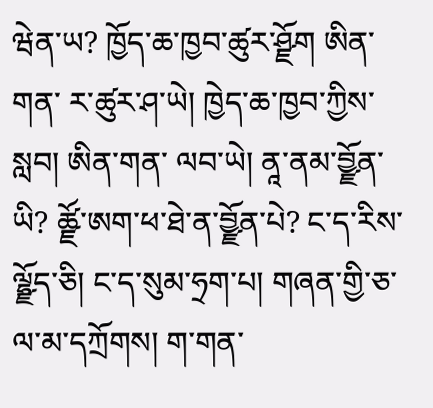ཝེན་ཡ? ཁྱོད་ཆ་ཁྱབ་ཚུར་ཤྫོག ཨིན་གན་ ར་ཚུར་ཤ་ཡེ། ཁྱེད་ཆ་ཁྱབ་ཀྱིས་སླབ། ཨིན་གན་ ལབ་ཡེ། ནཱ་ནམ་བྱྫོན་ཡི? ཚྫོ་ཨག་ཕ་ཐེ་ན་བྱྫོན་པེ? ང་ད་རིས་ལྷྫོད་ཅི། ང་ད་སུམ་ཧྲག་པ། གཞན་གྱི་ཅ་ལ་མ་དཀྲོགས། ག་གན་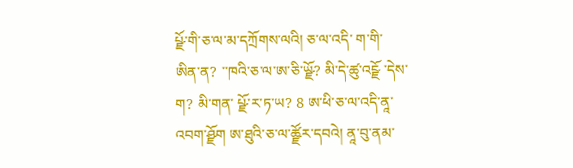པྫོ་གི་ཅ་ལ་མ་དཀྲོགས་ལའི། ཅ་ལ་འདི་ ག་གི་ཨིན་ན? ་་ཁའི་ཅ་ལ་ཨ་ཅི་ཡྫོ? མི་དེ་ཚུ་འངྫོ ་དེས་ག? མི་གན་ པྫོ་ར་ཏ་ཡ? 8 ཨ་ཕི་ཅ་ལ་འདི་ནཱ་འབག་ཤྫོག ཨ་ཐུའི་ཅ་ལ་ཚྫོར་དབའེ། ནཱ་བུ་ནམ་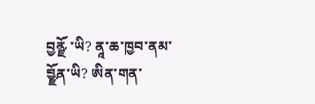བྱནྫོ ་ཡི? ནཱ་ཆ་ཁྱབ་ནམ་བྱྫོན་ཡི? ཨིན་གན་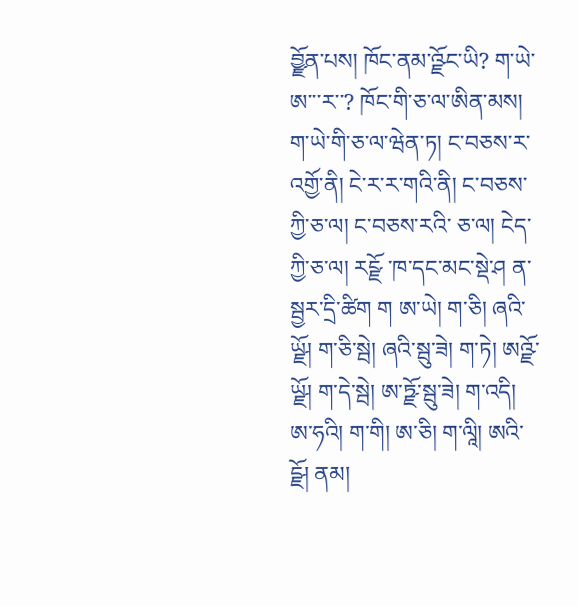བྱྫོན་པས། ཁོང་ནམ་འྫོང་ཡི? ག་ཡེ་ཨ་་་ར་་? ཁོང་གི་ཅ་ལ་ཨིན་མས། ག་ཡེ་གི་ཅ་ལ་ཝེན་ཏ། ང་བཅས་ར་འགྱོ་ནི། ངེ་ར་ར་གའི་ནི། ང་བཅས་ཀྱི་ཅ་ལ། ང་བཅས་རའི་ ཅ་ལ། ངེད་ཀྱི་ཅ་ལ། རངྫོ ་ཁ་དང་མང་སྡེ་ཤ ན་སྦྱར་དྲི་ཚིག ག ཨ་ཡེ། ག་ཅི། ཞའི་ཡྫོ། ག་ཅི་སྦེ། ཞའི་སྦུ་ཟེ། ག་ཏེ། ཨའྫོ་ཡྫོ། ག་དེ་སྦེ། ཨ་ཏྫོ་སྦུ་ཟེ། ག་འདི། ཨ་ཧའི། ག་གི། ཨ་ཅི། ག་ལཱི། ཨའི་དྫོ། ནམ།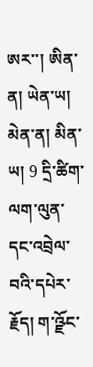ཨར་་། ཨིན་ན། ཡེན་ཡ། མེན་ན། མིན་ཡ། 9 དྲི་ཚིག་ལག་ལུན་དང་འབྲེལ་བའི་དཔེར་རྗོད། ག་འྫོང་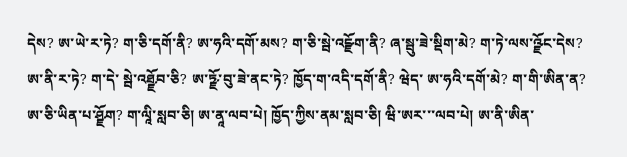དེས? ཨ་ཡེ་ར་ཏེ? ག་ཅི་དགོ་ནི? ཨ་ཧའི་དགོ་མས? ག་ཅི་སྦེ་འདྫོག་ནི? ཞ་སྦུ་ཟེ་སྡིག་མེ? ག་ཏེ་ལས་འྫོང་དེས? ཨ་ནི་ར་ཏེ? ག་དེ་ སྦེ་འཐྫོབ་ཅི? ཨ་ཏྫོ་བུ་ཟེ་ནང་ཏེ? ཁྱོད་ག་འདི་དགོ་ནི? ཝེད་ ཨ་ཧའི་དགོ་མེ? ག་གི་ཨིན་ན? ཨ་ཅི་ཡིན་པ་ཤྫོག? ག་ལཱི་སླབ་ཅི། ཨ་ནཱ་ལབ་པེ། ཁྱོད་ཀྱིས་ནམ་སླབ་ཅི། ཝི་ཨར་་་ལབ་པེ། ཨ་ནི་ཨིན་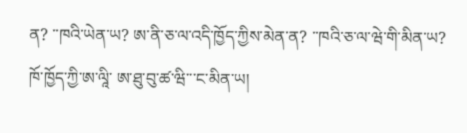ན? ་་ཁའི་ཡེན་ཡ? ཨ་ནི་ཅ་ལ་འདི་ཁྱོད་ཀྱིས་མེན་ན? ་་ཁའི་ཅ་ལ་ཝེ་གི་མིན་ཡ? ཁོ་ཁྱོད་ཀྱི་ཨ་ལཱི་ ཨ་ཐུ་བུ་ཚ་ཝི་་་ང་མིན་ཡ།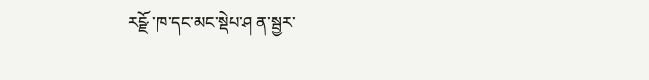རངྫོ ་ཁ་དང་མང་སྡེཔ་ཤ ན་སྦྱར་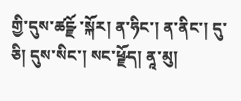གྱི་དུས་ཚདྫོ ་སྐོར། ན་ཧིང་། ན་ནིང་། དུ་ཅི། དུས་སིང་། སང་ཕྫོད། ནཱ་མུ།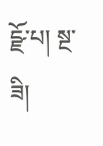དྫོ་པ། སྔ་ཟི།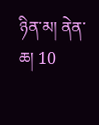ཉིན་མ། ནེན་ཆ། 10